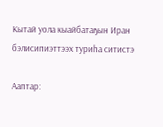Кытай уола кыайбатаҕын Иран бэлисипиэттээх туриһа ситистэ

Ааптар: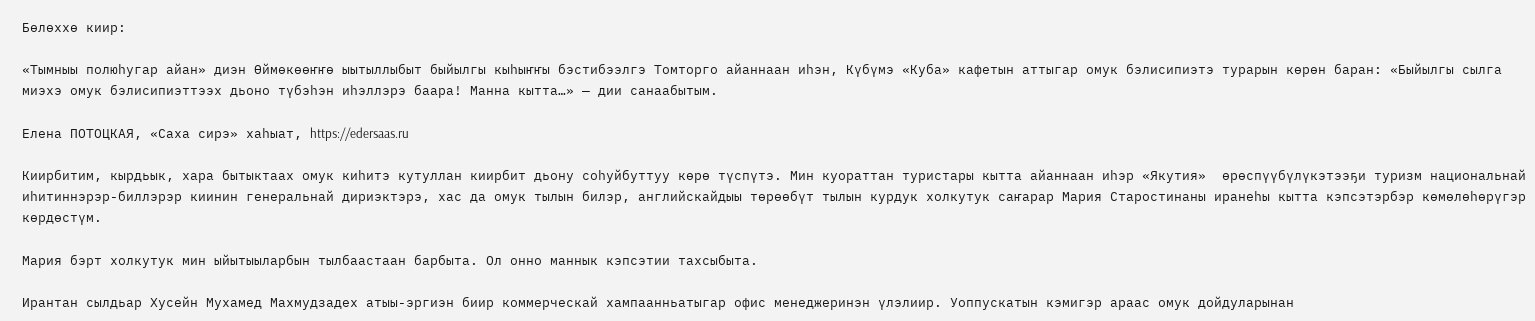Бөлөххө киир:

«Тымныы полюһугар айан» диэн Өймөкөөҥҥө ыытыллыбыт быйылгы кыһыҥҥы бэстибээлгэ Томторго айаннаан иһэн, Күбүмэ «Куба» кафетын аттыгар омук бэлисипиэтэ турарын көрөн баран: «Быйылгы сылга миэхэ омук бэлисипиэттээх дьоно түбэһэн иһэллэрэ баара! Манна кытта…» — дии санаабытым.

Елена ПОТОЦКАЯ, «Саха сирэ» хаһыат, https://edersaas.ru

Киирбитим, кырдьык, хара бытыктаах омук киһитэ кутуллан киирбит дьону соһуйбуттуу көрө түспүтэ. Мин куораттан туристары кытта айаннаан иһэр «Якутия»  өрөспүүбүлүкэтээҕи туризм национальнай иһитиннэрэр-биллэрэр киинин генеральнай дириэктэрэ, хас да омук тылын билэр, английскайдыы төрөөбүт тылын курдук холкутук саҥарар Мария Старостинаны иранеһы кытта кэпсэтэрбэр көмөлөһөрүгэр көрдөстүм.

Мария бэрт холкутук мин ыйытыыларбын тылбаастаан барбыта. Ол онно маннык кэпсэтии тахсыбыта.

Ирантан сылдьар Хусейн Мухамед Махмудзадех атыы-эргиэн биир коммерческай хампаанньатыгар офис менеджеринэн үлэлиир. Уоппускатын кэмигэр араас омук дойдуларынан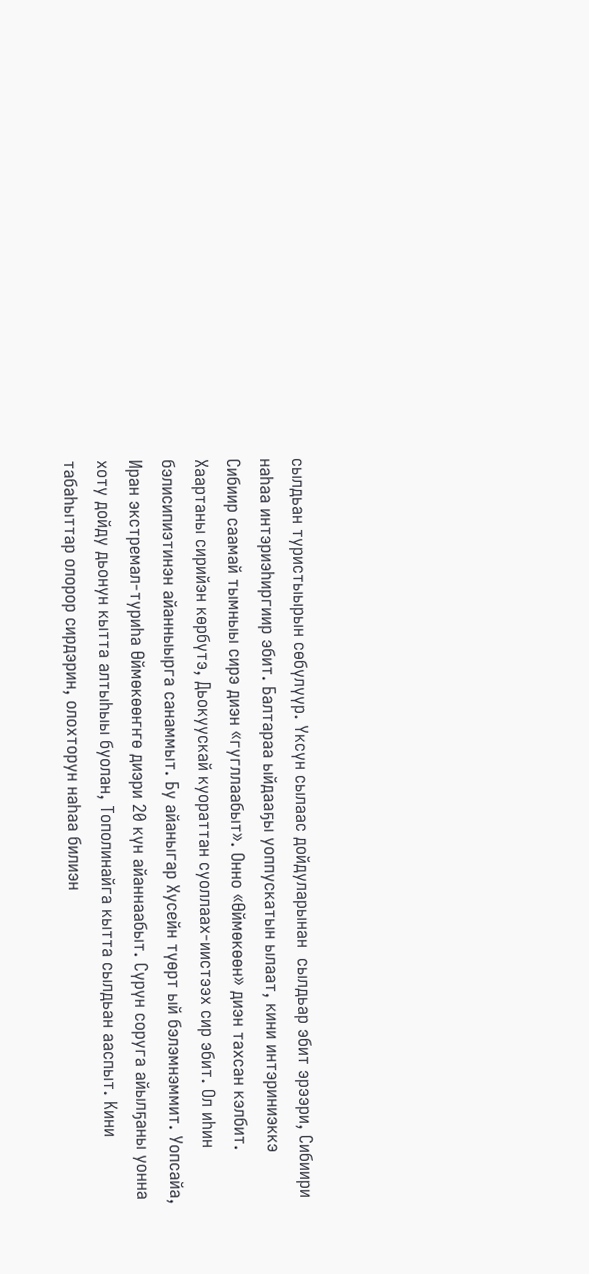сылдьан туристыырын сөбүлүүр. Үксүн сылаас дойдуларынан  сылдьар эбит эрээри, Сибиири наһаа интэриэһиргиир эбит. Балтараа ыйдааҕы уоппускатын ылаат, кини интэриниэккэ Сибиир саамай тымныы сирэ диэн «гугллаабыт». Онно «Өймөкөөн» диэн тахсан кэлбит. Хаартаны сирийэн көрбүтэ, Дьокуускай куораттан суоллаах-иистээх сир эбит. Ол иһин бэлисипиэтинэн айанныырга санаммыт. Бу айаныгар Хусейн түөрт ый бэлэмнэммит. Уопсайа, Иран экстремал-туриһа Өймөкөөҥҥө диэри 20 күн айаннаабыт. Сүрүн соруга айылҕаны уонна хоту дойду дьонун кытта алтыһыы буолан, Тополинайга кытта сылдьан ааспыт. Кини табаһыттар олорор сирдэрин, олохторун наһаа билиэн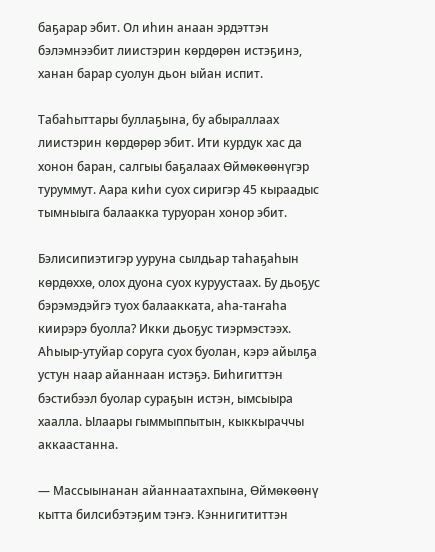баҕарар эбит. Ол иһин анаан эрдэттэн бэлэмнээбит лиистэрин көрдөрөн истэҕинэ, ханан барар суолун дьон ыйан испит.

Табаһыттары буллаҕына, бу абыраллаах лиистэрин көрдөрөр эбит. Ити курдук хас да хонон баран, салгыы баҕалаах Өймөкөөнүгэр туруммут. Аара киһи суох сиригэр 45 кыраадыс тымныыга балаакка туруоран хонор эбит.

Бэлисипиэтигэр ууруна сылдьар таһаҕаһын көрдөххө, олох дуона суох куруустаах. Бу дьоҕус бэрэмэдэйгэ туох балаакката, аһа-таҥаһа киирэрэ буолла? Икки дьоҕус тиэрмэстээх. Аһыыр-утуйар соруга суох буолан, кэрэ айылҕа устун наар айаннаан истэҕэ. Биһигиттэн бэстибээл буолар сураҕын истэн, ымсыыра хаалла. Ылаары гыммыппытын, кыккыраччы  аккаастанна.

— Массыынанан айаннаатахпына, Өймөкөөнү кытта билсибэтэҕим тэҥэ. Кэннигититтэн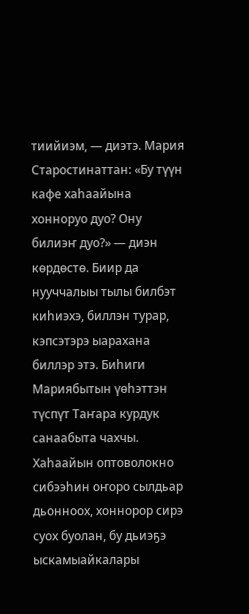тиийиэм, — диэтэ. Мария Старостинаттан: «Бу түүн кафе хаһаайына хонноруо дуо? Ону билиэҥ дуо?» — диэн көрдөстө. Биир да нууччалыы тылы билбэт киһиэхэ, биллэн турар, кэпсэтэрэ ыарахана биллэр этэ. Биһиги Мариябытын үөһэттэн түспүт Таҥара курдук санаабыта чахчы. Хаһаайын оптоволокно сибээһин оҥоро сылдьар дьонноох, хоннорор сирэ суох буолан, бу дьиэҕэ ыскамыайкалары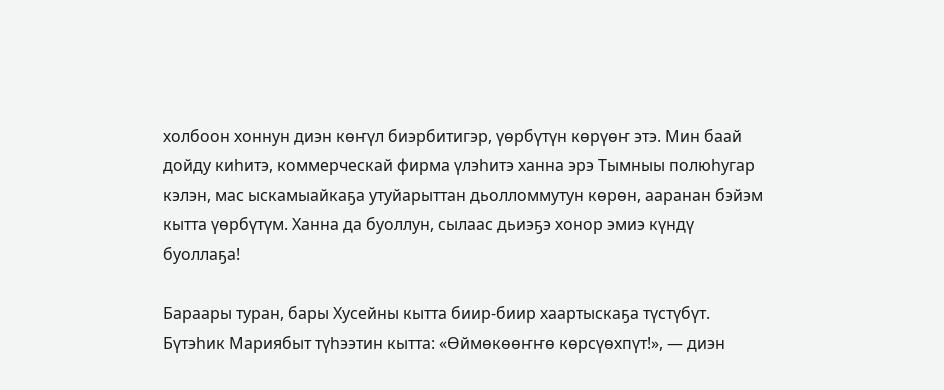холбоон хоннун диэн көҥүл биэрбитигэр, үөрбүтүн көрүөҥ этэ. Мин баай дойду киһитэ, коммерческай фирма үлэһитэ ханна эрэ Тымныы полюһугар кэлэн, мас ыскамыайкаҕа утуйарыттан дьолломмутун көрөн, ааранан бэйэм кытта үөрбүтүм. Ханна да буоллун, сылаас дьиэҕэ хонор эмиэ күндү буоллаҕа!

Бараары туран, бары Хусейны кытта биир-биир хаартыскаҕа түстүбүт. Бүтэһик Мариябыт түһээтин кытта: «Өймөкөөҥҥө көрсүөхпүт!», — диэн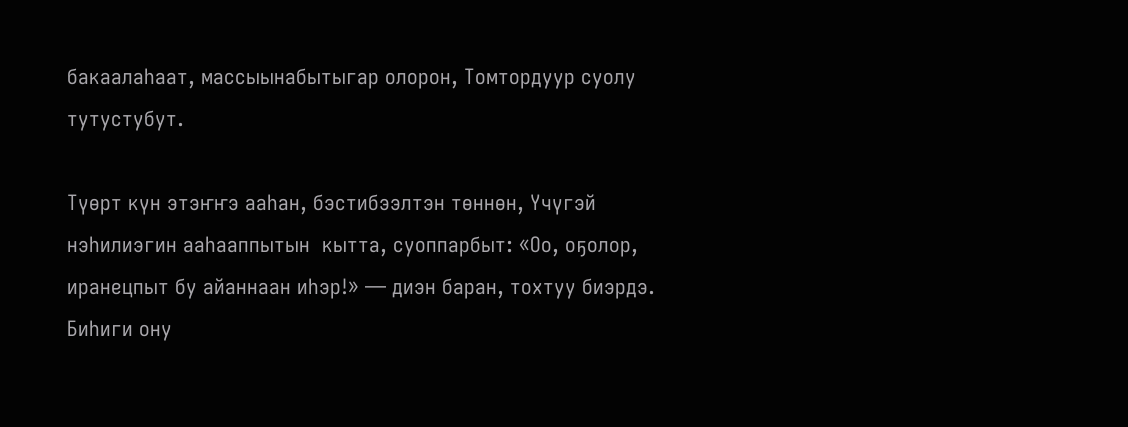бакаалаһаат, массыынабытыгар олорон, Томтордуур суолу тутустубут.

Түөрт күн этэҥҥэ ааһан, бэстибээлтэн төннөн, Үчүгэй нэһилиэгин ааһааппытын  кытта, суоппарбыт: «Оо, оҕолор, иранецпыт бу айаннаан иһэр!» — диэн баран, тохтуу биэрдэ. Биһиги ону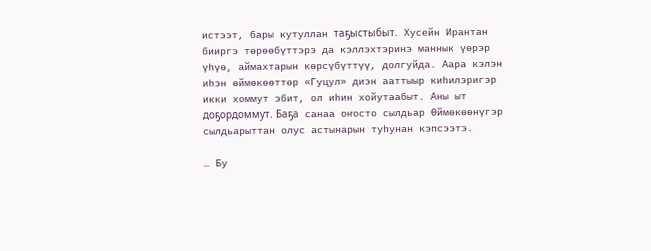истээт, бары кутуллан таҕыстыбыт.  Хусейн Ирантан бииргэ төрөөбүттэрэ да кэллэхтэринэ маннык үөрэр үһүө, аймахтарын көрсүбүттүү, долгуйда. Аара кэлэн иһэн өймөкөөттөр «Гуцул» диэн ааттыыр киһилэригэр икки хоммут эбит, ол иһин хойутаабыт. Аны ыт доҕордоммут. Баҕа санаа оҥосто сылдьар Өймөкөөнүгэр сылдьарыттан олус астынарын туһунан кэпсээтэ.

… Бу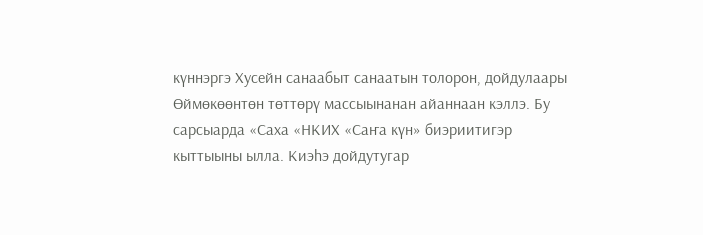күннэргэ Хусейн санаабыт санаатын толорон, дойдулаары Өймөкөөнтөн төттөрү массыынанан айаннаан кэллэ. Бу сарсыарда «Саха «НКИХ «Саҥа күн» биэриитигэр кыттыыны ылла. Киэһэ дойдутугар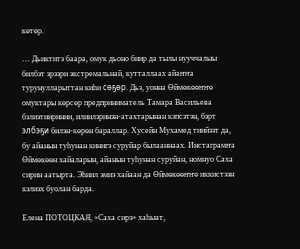көтөр.

… Дьиктитэ баара, омук дьоно биир да тылы нууччалыы билбэт эрээри экстремальнай, кутталлаах айаҥҥа турунулларыттан киһи сөҕөр. Дьэ, уонна Өймөкөөҥҥө омуктары көрсөр предприниматель Тамара Васильева бэлиэтииринии, илиилэринэн-атахтарынан кэпсэтэн, бэрт элбэҕи билэн-көрөн бараллар. Хусейн Мухамед тиийээт да, бу айанын туһунан кинигэ суруйар былааннаах. Инстаграмҥа Өймөкөөн хайаларын, айанын туһунан суруйан, номнуо Саха сирин аатырта. Эһиил эмиэ хайаан да Өймөкөөҥҥө иккистээн кэлиэх буолан барда.

Елена ПОТОЦКАЯ, «Саха сирэ» хаһыат,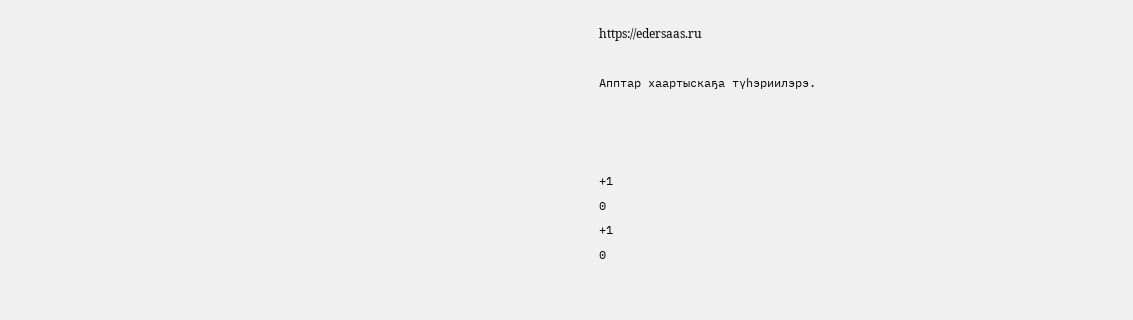https://edersaas.ru

Апптар хаартыскаҕа түһэриилэрэ.



+1
0
+1
0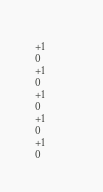+1
0
+1
0
+1
0
+1
0
+1
0